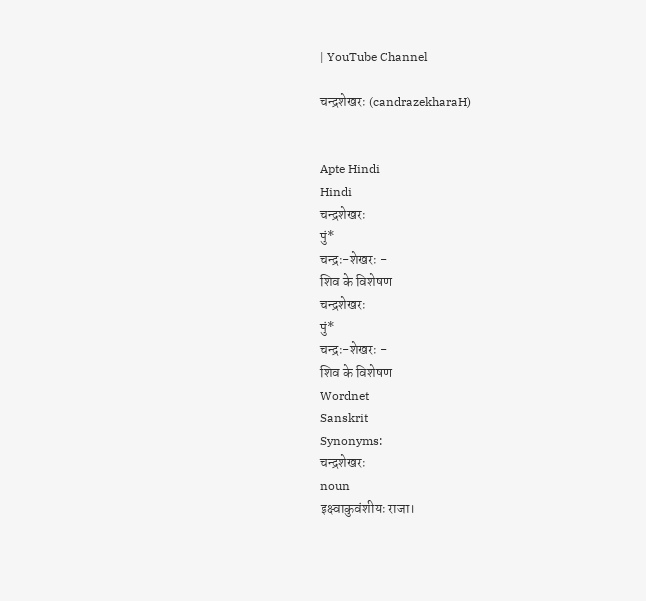| YouTube Channel

चन्द्रशेखरः (candrazekharaH)


Apte Hindi
Hindi
चन्द्रशेखरः
पुं*
चन्द्रः-शेखरः -
शिव के विशेषण
चन्द्रशेखरः
पुं*
चन्द्रः-शेखरः -
शिव के विशेषण
Wordnet
Sanskrit
Synonyms:
चन्द्रशेखरः
noun
इक्ष्वाकुवंशीयः राजा।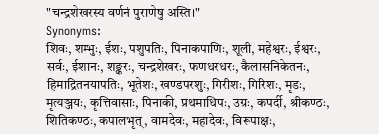"चन्द्रशेखरस्य वर्णनं पुराणेषु अस्ति।"
Synonyms:
शिवः, शम्भुः, ईशः, पशुपतिः, पिनाकपाणिः, शूली, महेश्वरः, ईश्वरः, सर्वः, ईशानः, शङ्करः, चन्द्रशेखरः, फणधरधरः, कैलासनिकेतनः, हिमाद्रितनयापतिः, भूतेशः, खण्डपरशुः, गिरीशः, गिरिशः, मृडः, मृत्यञ्जयः, कृत्तिवासाः, पिनाकी, प्रथमाधिपः, उग्रः, कपर्दी, श्रीकण्ठः, शितिकण्ठः, कपालभृत्, वामदेवः, महादेवः, विरूपाक्षः,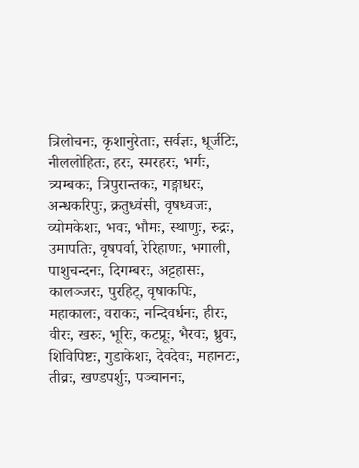त्रिलोचनः, कृशानुरेताः, सर्वज्ञः, धूर्जटिः, नीललोहितः, हरः, स्मरहरः, भर्गः, त्र्यम्बकः, त्रिपुरान्तकः, गङ्गाधरः, अन्धकरिपुः, क्रतुध्वंसी, वृषध्वजः, व्योमकेशः, भवः, भौमः, स्थाणुः, रुद्रः, उमापतिः, वृषपर्वा, रेरिहाणः, भगाली, पाशुचन्दनः, दिगम्बरः, अट्टहासः, कालञ्जरः, पुरहिट्, वृषाकपिः, महाकालः, वराकः, नन्दिवर्धनः, हीरः, वीरः, खरुः, भूरिः, कटप्रूः, भैरवः, ध्रुवः, शिविपिष्टः, गुडाकेशः, देवदेवः, महानटः, तीव्रः, खण्डपर्शुः, पञ्चाननः,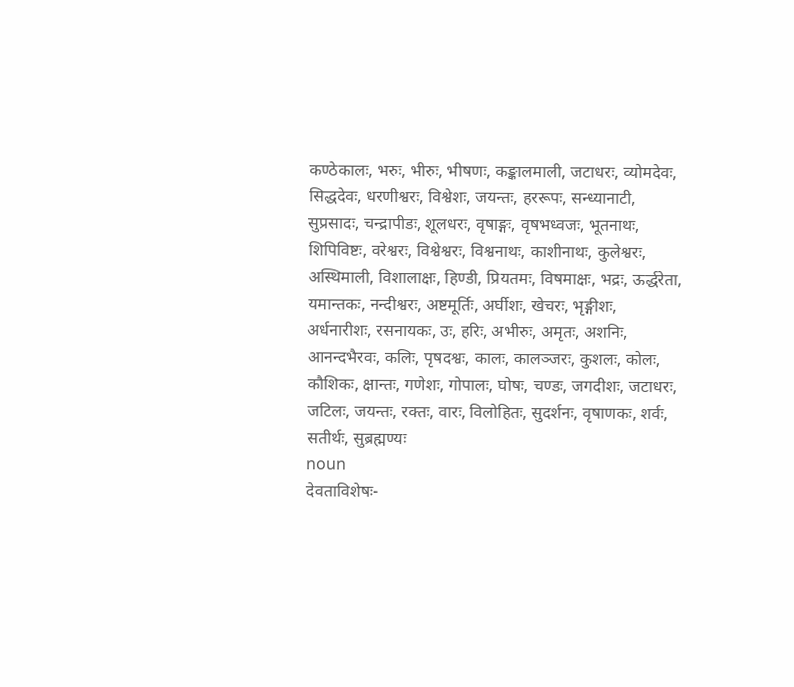कण्ठेकालः, भरुः, भीरुः, भीषणः, कङ्कालमाली, जटाधरः, व्योमदेवः, सिद्धदेवः, धरणीश्वरः, विश्वेशः, जयन्तः, हररूपः, सन्ध्यानाटी, सुप्रसादः, चन्द्रापीडः, शूलधरः, वृषाङ्गः, वृषभध्वजः, भूतनाथः, शिपिविष्टः, वरेश्वरः, विश्वेश्वरः, विश्वनाथः, काशीनाथः, कुलेश्वरः, अस्थिमाली, विशालाक्षः, हिण्डी, प्रियतमः, विषमाक्षः, भद्रः, ऊर्द्धरेता, यमान्तकः, नन्दीश्वरः, अष्टमूर्तिः, अर्घीशः, खेचरः, भृङ्गीशः, अर्धनारीशः, रसनायकः, उः, हरिः, अभीरुः, अमृतः, अशनिः, आनन्दभैरवः, कलिः, पृषदश्वः, कालः, कालञ्जरः, कुशलः, कोलः, कौशिकः, क्षान्तः, गणेशः, गोपालः, घोषः, चण्डः, जगदीशः, जटाधरः, जटिलः, जयन्तः, रक्तः, वारः, विलोहितः, सुदर्शनः, वृषाणकः, शर्वः, सतीर्थः, सुब्रह्मण्यः
noun
देवताविशेषः-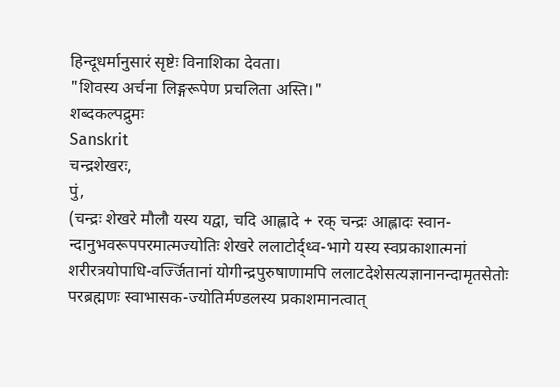हिन्दूधर्मानुसारं सृष्टेः विनाशिका देवता।
"शिवस्य अर्चना लिङ्गरूपेण प्रचलिता अस्ति।"
शब्दकल्पद्रुमः
Sanskrit
चन्द्रशेखरः,
पुं,
(चन्द्रः शेखरे मौलौ यस्य यद्वा, चदि आह्लादे + रक् चन्द्रः आह्लादः स्वान-न्दानुभवरूपपरमात्मज्योतिः शेखरे ललाटोर्द्ध्व-भागे यस्य स्वप्रकाशात्मनां शरीरत्रयोपाधि-वर्ज्जितानां योगीन्द्रपुरुषाणामपि ललाटदेशेसत्यज्ञानानन्दामृतसेतोः परब्रह्मणः स्वाभासक-ज्योतिर्मण्डलस्य प्रकाशमानत्वात्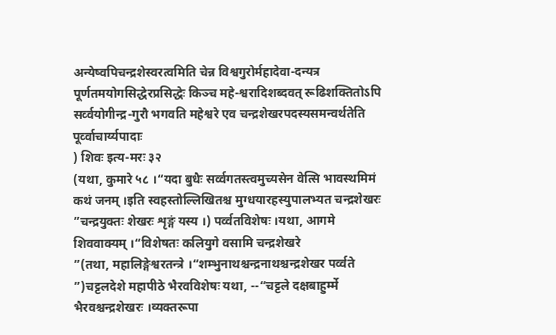अन्येष्वपिचन्द्रशेस्वरत्वमिति चेन्न विश्वगुरोर्महादेवा-दन्यत्र पूर्णतमयोगसिद्धेरप्रसिद्धेः किञ्च महे-श्वरादिशब्दवत् रूढिशक्तितोऽपि सर्व्वयोगीन्द्र-गुरौ भगवति महेश्वरे एव चन्द्रशेखरपदस्यसमन्वर्थतेति पूर्व्वाचार्य्यपादाः
) शिवः इत्य-मरः ३२
(यथा, कुमारे ५८ ।“यदा बुधैः सर्व्वगतस्त्वमुच्यसेन वेत्सि भावस्थमिमं कथं जनम् ।इति स्वहस्तोल्लिखितश्च मुग्धयारहस्युपालभ्यत चन्द्रशेखरः
”चन्द्रयुक्तः शेखरः शृङ्गं यस्य ।) पर्व्वतविशेषः ।यथा, आगमे शिववाक्यम् ।“विशेषतः कलियुगे वसामि चन्द्रशेखरे
”(तथा, महालिङ्गेश्वरतन्त्रे ।“शम्भुनाथश्चन्द्रनाथश्चन्द्रशेखर पर्व्वते
”)चट्टलदेशे महापीठे भैरवविशेषः यथा, --“चट्टले दक्षबाहुर्म्मे भैरवश्चन्द्रशेखरः ।व्यक्तरूपा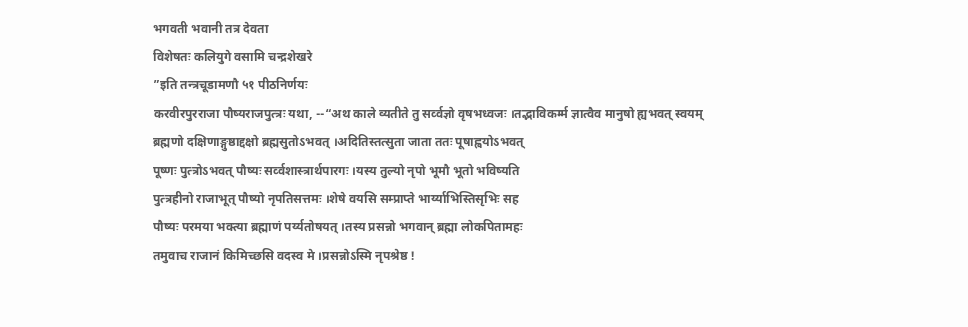भगवती भवानी तत्र देवता
विशेषतः कलियुगे वसामि चन्द्रशेखरे
”इति तन्त्रचूडामणौ ५१ पीठनिर्णयः
करवीरपुरराजा पौष्यराजपुत्त्रः यथा, --“अथ काले व्यतीते तु सर्व्वज्ञो वृषभध्वजः ।तद्भाविकर्म्म ज्ञात्वैव मानुषो ह्यभवत् स्वयम्
ब्रह्मणो दक्षिणाङ्गुष्ठाद्दक्षो ब्रह्मसुतोऽभवत् ।अदितिस्तत्सुता जाता ततः पूषाह्वयोऽभवत्
पूष्णः पुत्त्रोऽभवत् पौष्यः सर्व्वशास्त्रार्थपारगः ।यस्य तुल्यो नृपो भूमौ भूतो भविष्यति
पुत्त्रहीनो राजाभूत् पौष्यो नृपतिसत्तमः ।शेषे वयसि सम्प्राप्ते भार्य्याभिस्तिसृभिः सह
पौष्यः परमया भक्त्या ब्रह्माणं पर्य्यतोषयत् ।तस्य प्रसन्नो भगवान् ब्रह्मा लोकपितामहः
तमुवाच राजानं किमिच्छसि वदस्व मे ।प्रसन्नोऽस्मि नृपश्रेष्ठ !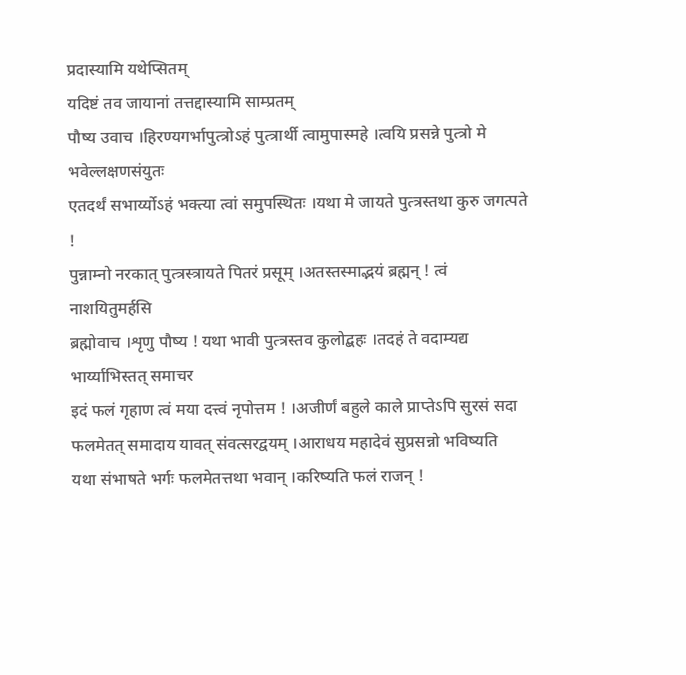प्रदास्यामि यथेप्सितम्
यदिष्टं तव जायानां तत्तद्दास्यामि साम्प्रतम्
पौष्य उवाच ।हिरण्यगर्भापुत्त्रोऽहं पुत्त्रार्थी त्वामुपास्महे ।त्वयि प्रसन्ने पुत्त्रो मे भवेल्लक्षणसंयुतः
एतदर्थं सभार्य्योऽहं भक्त्या त्वां समुपस्थितः ।यथा मे जायते पुत्त्रस्तथा कुरु जगत्पते !
पुन्नाम्नो नरकात् पुत्त्रस्त्रायते पितरं प्रसूम् ।अतस्तस्माद्भयं ब्रह्मन् ! त्वं नाशयितुमर्हसि
ब्रह्मोवाच ।शृणु पौष्य ! यथा भावी पुत्त्रस्तव कुलोद्बहः ।तदहं ते वदाम्यद्य भार्य्याभिस्तत् समाचर
इदं फलं गृहाण त्वं मया दत्त्वं नृपोत्तम ! ।अजीर्णं बहुले काले प्राप्तेऽपि सुरसं सदा
फलमेतत् समादाय यावत् संवत्सरद्वयम् ।आराधय महादेवं सुप्रसन्नो भविष्यति
यथा संभाषते भर्गः फलमेतत्तथा भवान् ।करिष्यति फलं राजन् !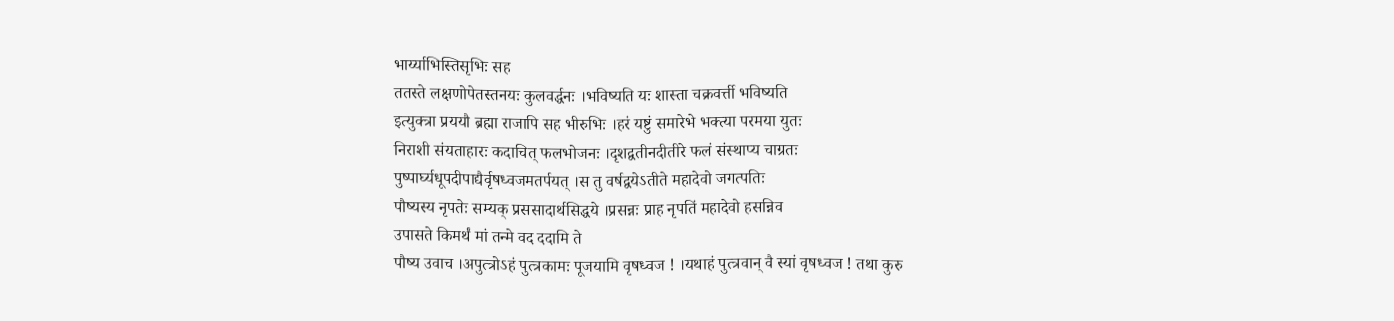भार्य्याभिस्तिसृभिः सह
ततस्ते लक्षणोपेतस्तनयः कुलवर्द्धनः ।भविष्यति यः शास्ता चक्रवर्त्ती भविष्यति
इत्युक्त्रा प्रययौ ब्रह्मा राजापि सह भीरुभिः ।हरं यष्टुं समारेभे भक्त्या परमया युतः
निराशी संयताहारः कदाचित् फलभोजनः ।दृशद्वतीनदीतीरे फलं संस्थाप्य चाग्रतः
पुष्पार्घ्यधूपदीपाद्यैर्वृषध्वजमतर्पयत् ।स तु वर्षद्वयेऽतीते महादेवो जगत्पतिः
पौष्यस्य नृपतेः सम्यक् प्रससादार्थसिद्धये ।प्रसन्नः प्राह नृपतिं महादेवो हसन्निव
उपासते किमर्थं मां तन्मे वद ददामि ते
पौष्य उवाच ।अपुत्त्रोऽहं पुत्त्रकामः पूजयामि वृषध्वज ! ।यथाहं पुत्त्रवान् वै स्यां वृषध्वज ! तथा कुरु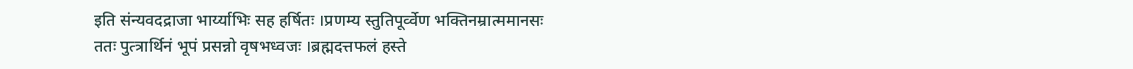इति संन्यवदद्राजा भार्य्याभिः सह हर्षितः ।प्रणम्य स्तुतिपूर्व्वेण भक्तिनम्रात्ममानसः
ततः पुत्त्रार्थिनं भूपं प्रसन्नो वृषभध्वजः ।ब्रह्मदत्तफलं हस्ते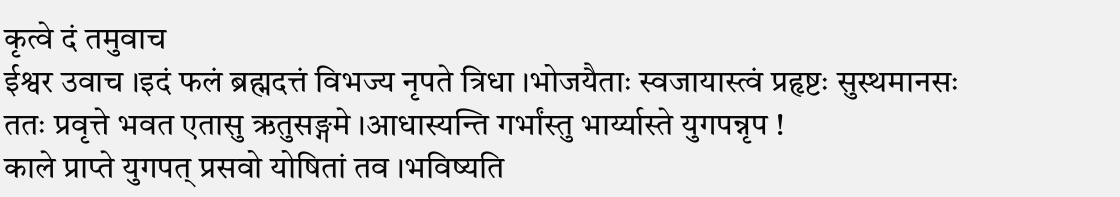कृत्वे दं तमुवाच
ईश्वर उवाच ।इदं फलं ब्रह्मदत्तं विभज्य नृपते त्रिधा ।भोजयैताः स्वजायास्त्वं प्रहृष्टः सुस्थमानसः
ततः प्रवृत्ते भवत एतासु ऋतुसङ्गमे ।आधास्यन्ति गर्भांस्तु भार्य्यास्ते युगपन्नृप !
काले प्राप्ते युगपत् प्रसवो योषितां तव ।भविष्यति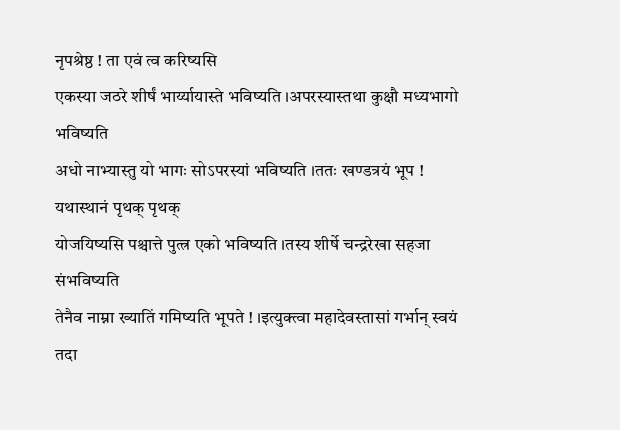नृपश्रेष्ठ ! ता एवं त्व करिष्यसि
एकस्या जठरे शीर्षं भार्य्यायास्ते भविष्यति ।अपरस्यास्तथा कुक्षौ मध्यभागो भविष्यति
अधो नाभ्यास्तु यो भागः सोऽपरस्यां भविष्यति ।ततः खण्डत्रयं भूप ! यथास्थानं पृथक् पृथक्
योजयिष्यसि पश्चात्ते पुत्त्र एको भविष्यति ।तस्य शीर्षे चन्द्ररेखा सहजा संभविष्यति
तेनैव नाम्ना ख्यातिं गमिष्यति भूपते ! ।इत्युक्त्वा महादेवस्तासां गर्भान् स्वयं तदा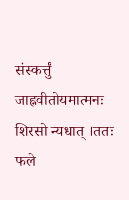संस्कर्त्तुं जाह्नवीतोयमात्मनः शिरसो न्यधात् ।ततः फले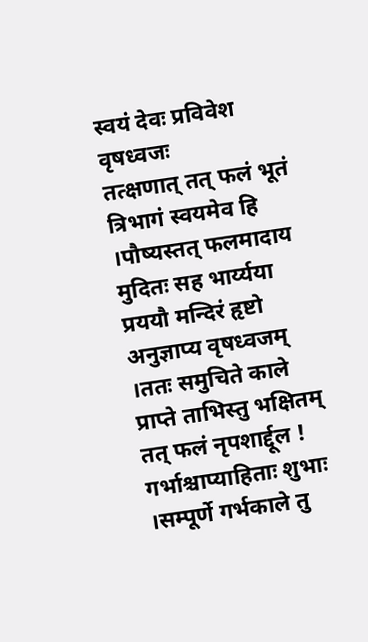स्वयं देवः प्रविवेश वृषध्वजः
तत्क्षणात् तत् फलं भूतं त्रिभागं स्वयमेव हि ।पौष्यस्तत् फलमादाय मुदितः सह भार्य्यया
प्रययौ मन्दिरं हृष्टो अनुज्ञाप्य वृषध्वजम् ।ततः समुचिते काले प्राप्ते ताभिस्तु भक्षितम्
तत् फलं नृपशार्द्दूल ! गर्भाश्चाप्याहिताः शुभाः ।सम्पूर्णे गर्भकाले तु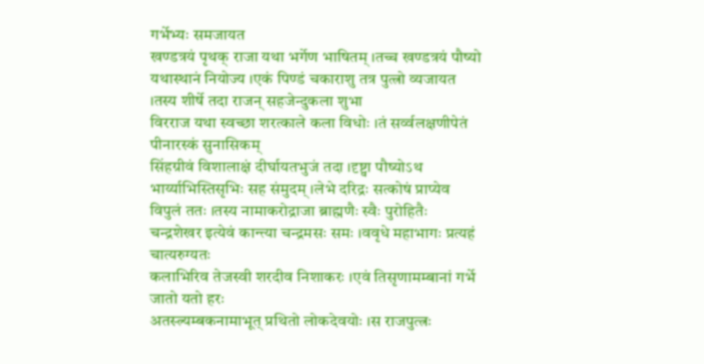गर्भेभ्यः समजायत
खण्डत्रयं पृथक् राजा यथा भर्गेण भाषितम् ।तच्च खण्डत्रयं पौष्यो यथास्थानं नियोज्य ।एकं पिण्डं चकाराशु तत्र पुत्त्रो व्यजायत ।तस्य शीर्षे तदा राजन् सहजेन्दुकला शुभा
विरराज यथा स्वच्छा शरत्काले कला विधोः ।तं सर्व्वलक्षणीपेतं पीनारस्कं सुनासिकम्
सिंहग्रीवं विशालाक्षं दीर्घायतभुजं तदा ।दृष्ट्वा पौष्योऽथ भार्य्याभिस्तिसृभिः सह संमुदम् ।लेभे दरिद्रः सत्कोषं प्राप्येव विपुलं ततः ।तस्य नामाकरोद्राजा ब्राह्मणैः स्वैः पुरोहितैः
चन्द्रशेखर इत्येवं कान्त्या चन्द्रमसः समः ।ववृधे महाभागः प्रत्यहं चात्यरुग्यतः
कलाभिरिव तेजस्वी शरदीव निशाकरः ।एवं तिसृणामम्बानां गर्भे जातो यतो हरः
अतस्त्र्यम्बकनामाभूत् प्रथितो लोकदेवयोः ।स राजपुत्त्रः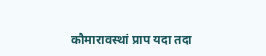कौमारावस्थां प्राप यदा तदा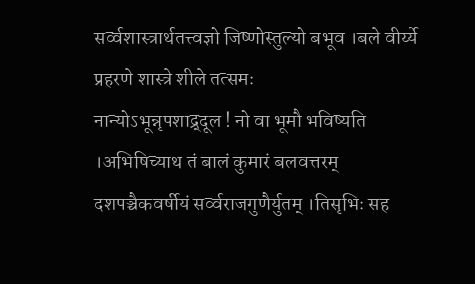सर्व्वशास्त्रार्थतत्त्वज्ञो जिष्णोस्तुल्यो बभूव ।बले वीर्य्ये प्रहरणे शास्त्रे शीले तत्समः
नान्योऽभून्नृपशाद्र्दूल ! नो वा भूमौ भविष्यति ।अभिषिच्याथ तं बालं कुमारं बलवत्तरम्
दशपञ्चैकवर्षीयं सर्व्वराजगुणैर्युतम् ।तिसृभिः सह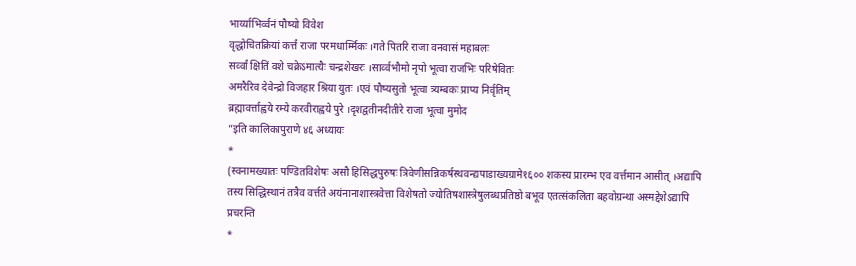भार्य्याभिर्व्वनं पौष्यो विवेश
वृद्धोचितक्रियां कर्त्तं राजा परमधार्म्मिकः ।गते पितरि राजा वनवासं महाबलः
सर्व्वां क्षितिं वशे चक्रेऽमात्यैः चन्द्रशेखरः ।सार्व्वभौमो नृपो भूत्वा राजभिः परिषेवितः
अमरैरिव देवेन्द्रो विजहार श्रिया युतः ।एवं पौष्यसुतो भूत्वा त्र्यम्बकः प्राप्य निर्वृतिम्
ब्रह्मावर्त्ताह्वये रम्ये करवीराह्वये पुरे ।दृशद्वतीनदीतीरे राजा भूत्वा मुमोद
”इति कालिकापुराणे ४६ अध्यायः
*
(स्वनामख्यातः पण्डितविशेषः असौ हिसिद्धपुरुषः त्रिवेणीसन्निकर्षस्थवन्द्यपाडाख्यग्रामे१६०० शकस्य प्रारम्भ एव वर्त्तमान आसीत् ।अद्यापि तस्य सिद्धिस्थानं तत्रैव वर्त्तते अयंनानाशास्त्रवेत्ता विशेषतो ज्योतिषशास्त्रेषुलब्धप्रतिष्ठो बभूव एतत्संकलिता बहवोग्रन्था अस्मद्देशेऽद्यापि प्रचरन्ति
*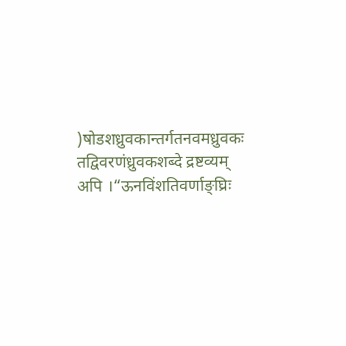)षोडशध्रुवकान्तर्गतनवमध्रुवकः तद्विवरणंध्रुवकशब्दे द्रष्टव्यम्
अपि ।“ऊनविंशतिवर्णाङ्घ्रिः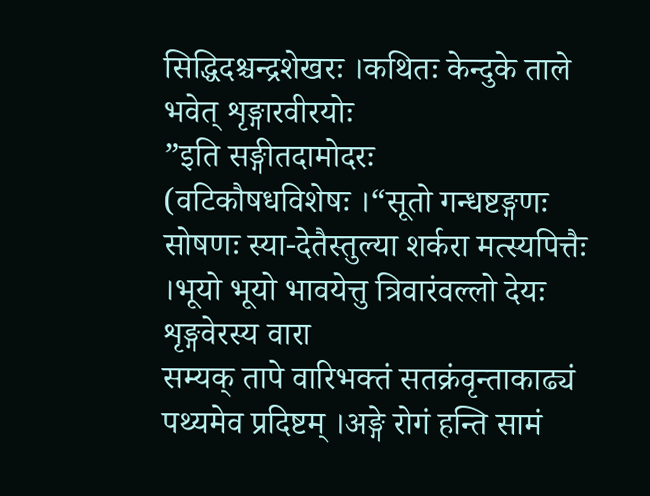सिद्धिदश्चन्द्रशेखरः ।कथितः केन्दुके ताले भवेत् शृङ्गारवीरयोः
”इति सङ्गीतदामोदरः
(वटिकौषधविशेषः ।“सूतो गन्धष्टङ्गणः सोषणः स्या-देतैस्तुल्या शर्करा मत्स्यपित्तैः ।भूयो भूयो भावयेत्तु त्रिवारंवल्लो देयः शृङ्गवेरस्य वारा
सम्यक् तापे वारिभक्तं सतक्रंवृन्ताकाढ्यं पथ्यमेव प्रदिष्टम् ।अङ्गे रोगं हन्ति सामं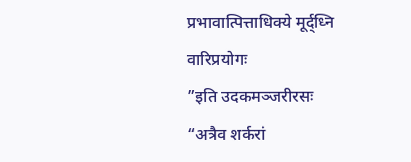प्रभावात्पित्ताधिक्ये मूर्द्ध्नि वारिप्रयोगः
”इति उदकमञ्जरीरसः
“अत्रैव शर्करां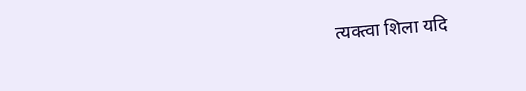त्यक्त्वा शिला यदि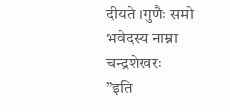दीयते ।गुणैः समो भवेदस्य नाम्ना चन्द्रशेखरः
”इति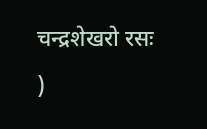चन्द्रशेखरो रसः
)